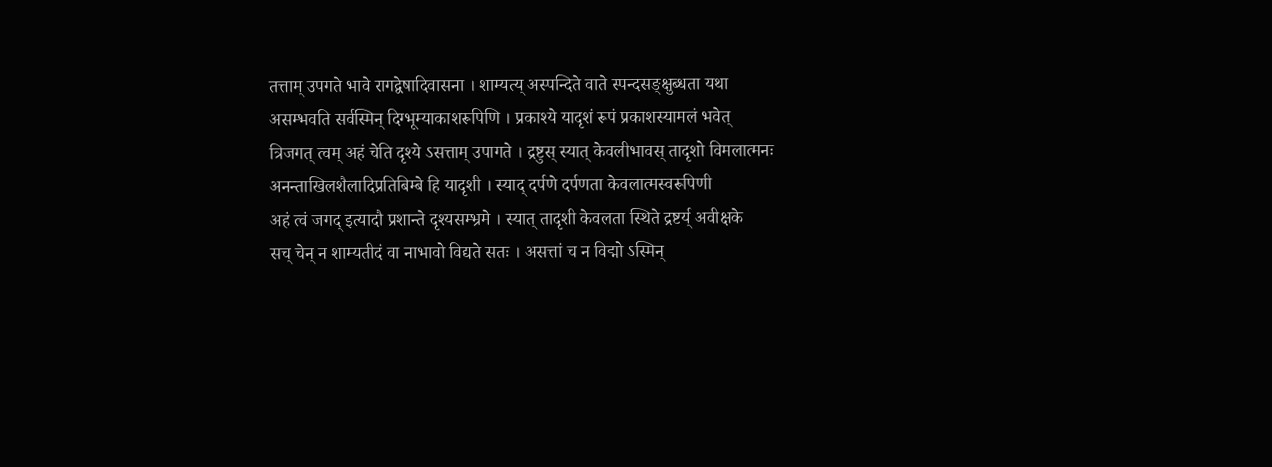तत्ताम् उपगते भावे रागद्वेषादिवासना । शाम्यत्य् अस्पन्दिते वाते स्पन्दसङ्क्षुब्धता यथा
असम्भवति सर्वस्मिन् दिग्भूम्याकाशरूपिणि । प्रकाश्ये यादृशं रूपं प्रकाशस्यामलं भवेत्
त्रिजगत् त्वम् अहं चेति दृश्ये ऽसत्ताम् उपागते । द्रष्टुस् स्यात् केवलीभावस् तादृशो विमलात्मनः
अनन्ताखिलशैलादिप्रतिबिम्बे हि यादृशी । स्याद् दर्पणे दर्पणता केवलात्मस्वरूपिणी
अहं त्वं जगद् इत्यादौ प्रशान्ते दृश्यसम्भ्रमे । स्यात् तादृशी केवलता स्थिते द्रष्टर्य् अवीक्षके
सच् चेन् न शाम्यतीदं वा नाभावो विद्यते सतः । असत्तां च न विद्मो ऽस्मिन्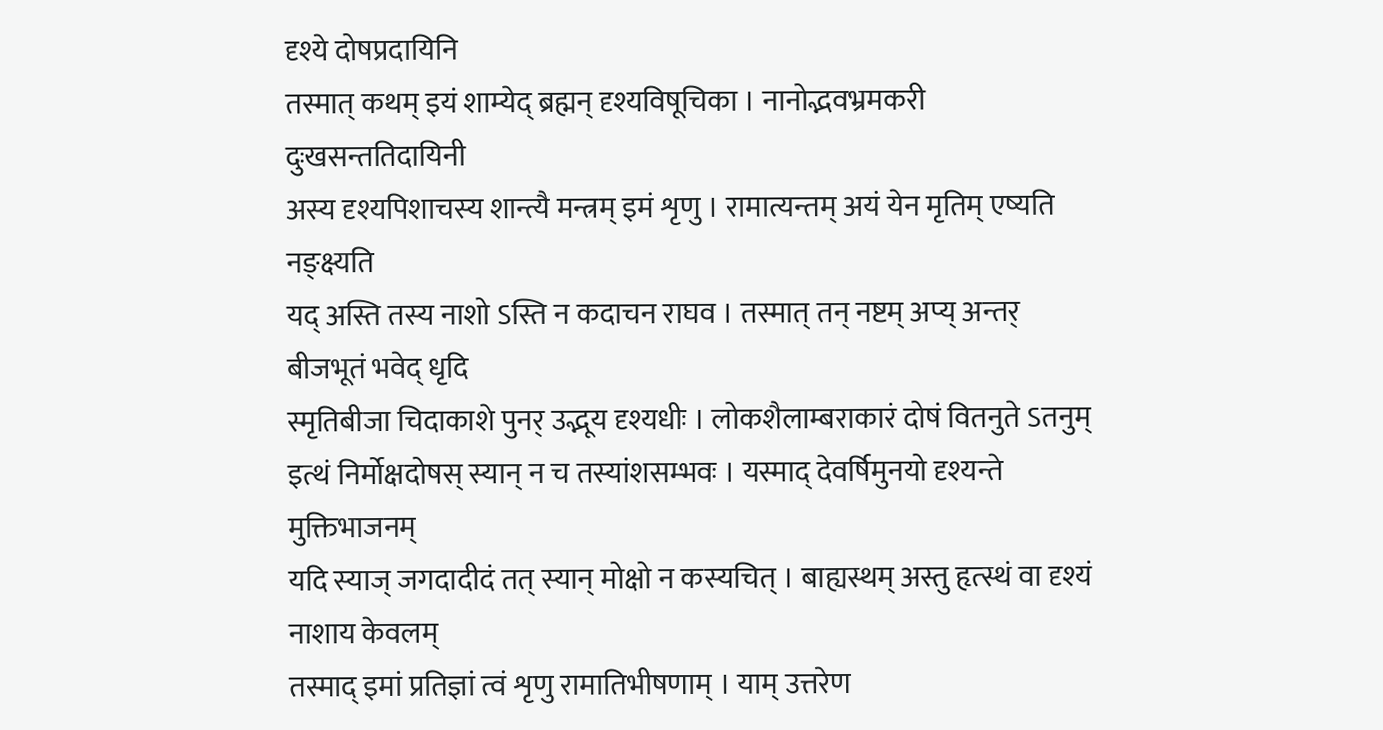दृश्ये दोषप्रदायिनि
तस्मात् कथम् इयं शाम्येद् ब्रह्मन् दृश्यविषूचिका । नानोद्भवभ्रमकरी दुःखसन्ततिदायिनी
अस्य दृश्यपिशाचस्य शान्त्यै मन्त्रम् इमं शृणु । रामात्यन्तम् अयं येन मृतिम् एष्यति नङ्क्ष्यति
यद् अस्ति तस्य नाशो ऽस्ति न कदाचन राघव । तस्मात् तन् नष्टम् अप्य् अन्तर् बीजभूतं भवेद् धृदि
स्मृतिबीजा चिदाकाशे पुनर् उद्भूय दृश्यधीः । लोकशैलाम्बराकारं दोषं वितनुते ऽतनुम्
इत्थं निर्मोक्षदोषस् स्यान् न च तस्यांशसम्भवः । यस्माद् देवर्षिमुनयो दृश्यन्ते मुक्तिभाजनम्
यदि स्याज् जगदादीदं तत् स्यान् मोक्षो न कस्यचित् । बाह्यस्थम् अस्तु हृत्स्थं वा दृश्यं नाशाय केवलम्
तस्माद् इमां प्रतिज्ञां त्वं शृणु रामातिभीषणाम् । याम् उत्तरेण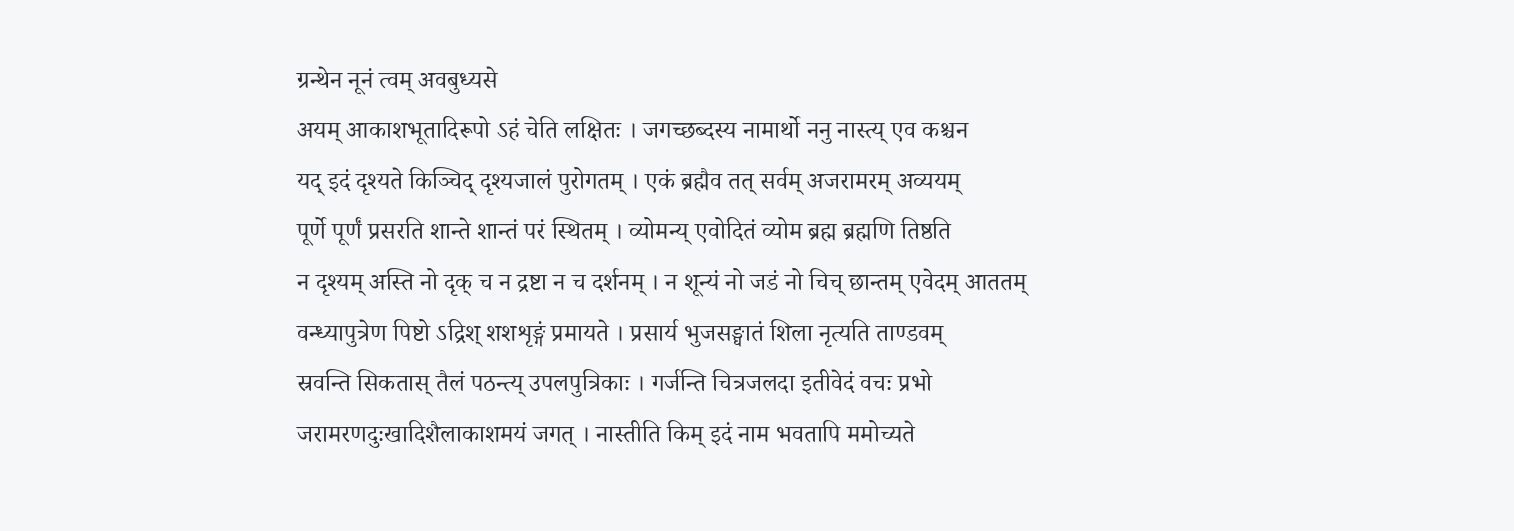ग्रन्थेन नूनं त्वम् अवबुध्यसे
अयम् आकाशभूतादिरूपो ऽहं चेति लक्षितः । जगच्छब्दस्य नामार्थो ननु नास्त्य् एव कश्चन
यद् इदं दृश्यते किञ्चिद् दृश्यजालं पुरोगतम् । एकं ब्रह्मैव तत् सर्वम् अजरामरम् अव्ययम्
पूर्णे पूर्णं प्रसरति शान्ते शान्तं परं स्थितम् । व्योमन्य् एवोदितं व्योम ब्रह्म ब्रह्मणि तिष्ठति
न दृश्यम् अस्ति नो दृक् च न द्रष्टा न च दर्शनम् । न शून्यं नो जडं नो चिच् छान्तम् एवेदम् आततम्
वन्ध्यापुत्रेण पिष्टो ऽद्रिश् शशशृङ्गं प्रमायते । प्रसार्य भुजसङ्घातं शिला नृत्यति ताण्डवम्
स्रवन्ति सिकतास् तैलं पठन्त्य् उपलपुत्रिकाः । गर्जन्ति चित्रजलदा इतीवेदं वचः प्रभो
जरामरणदुःखादिशैलाकाशमयं जगत् । नास्तीति किम् इदं नाम भवतापि ममोच्यते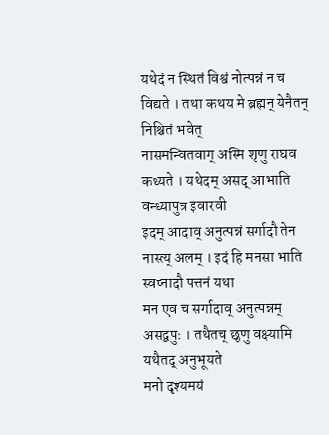यथेदं न स्थितं विश्वं नोत्पन्नं न च विद्यते । तथा कथय मे ब्रह्मन् येनैतन् निश्चितं भवेत्
नासमन्वितवाग् अस्मि शृणु राघव कथ्यते । यथेदम् असद् आभाति वन्ध्यापुत्र इवारवी
इदम् आदाव् अनुत्पन्नं सर्गादौ तेन नास्त्य् अलम् । इदं हि मनसा भाति स्वप्नादौ पत्तनं यथा
मन एव च सर्गादाव् अनुत्पन्नम् असद्वपुः । तथैतच् छृणु वक्ष्यामि यथैतद् अनुभूयते
मनो दृश्यमयं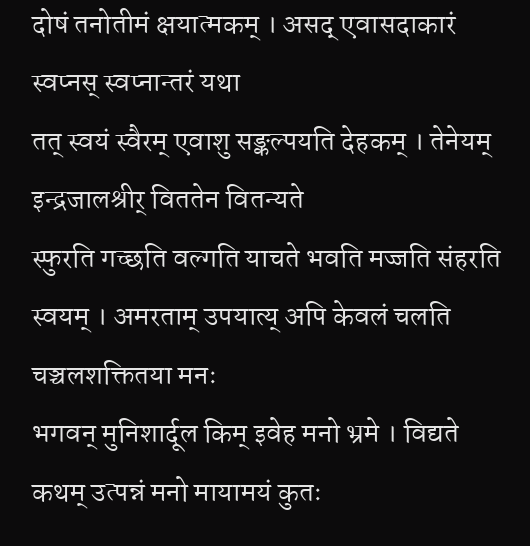दोषं तनोतीमं क्षयात्मकम् । असद् एवासदाकारं स्वप्नस् स्वप्नान्तरं यथा
तत् स्वयं स्वैरम् एवाशु सङ्कल्पयति देहकम् । तेनेयम् इन्द्रजालश्रीर् विततेन वितन्यते
स्फुरति गच्छति वल्गति याचते भवति मज्जति संहरति स्वयम् । अमरताम् उपयात्य् अपि केवलं चलति चञ्चलशक्तितया मनः
भगवन् मुनिशार्दूल किम् इवेह मनो भ्रमे । विद्यते कथम् उत्पन्नं मनो मायामयं कुतः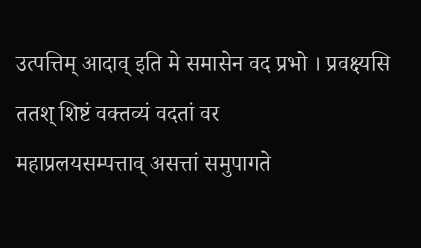उत्पत्तिम् आदाव् इति मे समासेन वद प्रभो । प्रवक्ष्यसि ततश् शिष्टं वक्तव्यं वदतां वर
महाप्रलयसम्पत्ताव् असत्तां समुपागते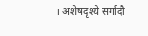। अशेषदृश्ये सर्गादौ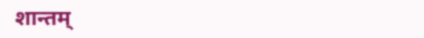शान्तम्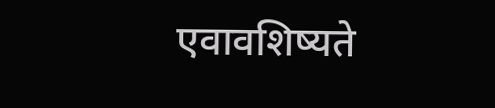एवावशिष्यते